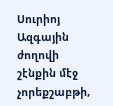Սուրիոյ Ազգային ժողովի շէնքին մէջ չորեքշաբթի,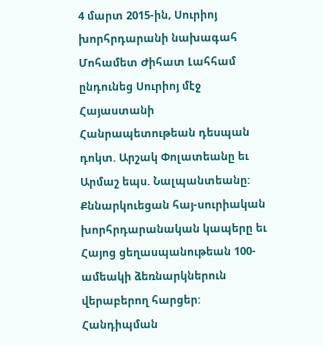4 մարտ 2015-ին, Սուրիոյ խորհրդարանի նախագահ Մոհամետ Ժիհատ Լահհամ ընդունեց Սուրիոյ մէջ Հայաստանի Հանրապետութեան դեսպան դոկտ. Արշակ Փոլատեանը եւ Արմաշ եպս. Նալպանտեանը: Քննարկուեցան հայ-սուրիական խորհրդարանական կապերը եւ Հայոց ցեղասպանութեան 100-ամեակի ձեռնարկներուն վերաբերող հարցեր: Հանդիպման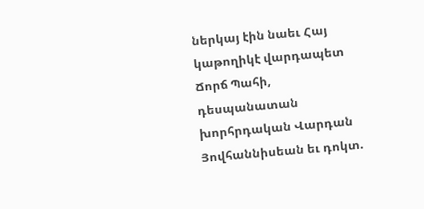ներկայ էին նաեւ Հայ կաթողիկէ վարդապետ Ճորճ Պահի, դեսպանատան խորհրդական Վարդան Յովհաննիսեան եւ դոկտ.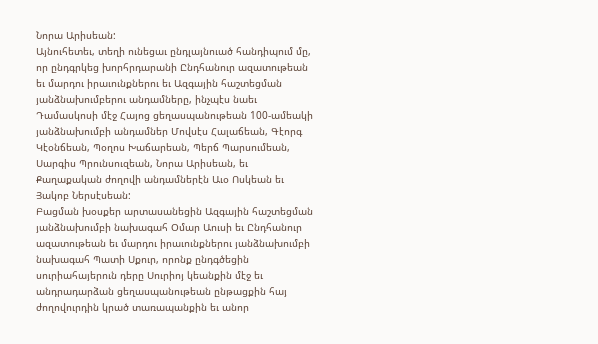Նորա Արիսեան:
Այնուհետեւ, տեղի ունեցաւ ընդլայնուած հանդիպում մը, որ ընդգրկեց խորհրդարանի Ընդհանուր ազատութեան եւ մարդու իրաւունքներու եւ Ազգային հաշտեցման յանձնախումբերու անդամները, ինչպէս նաեւ Դամասկոսի մէջ Հայոց ցեղասպանութեան 100-ամեակի յանձնախումբի անդամներ Մովսէս Հալաճեան, Գէորգ Կէօնճեան, Պօղոս Խաճարեան, Պերճ Պարսումեան, Սարգիս Պրունսուզեան, Նորա Արիսեան, եւ Քաղաքական ժողովի անդամներէն Աւօ Ոսկեան եւ Յակոբ Ներսէսեան:
Բացման խօսքեր արտասանեցին Ազգային հաշտեցման յանձնախումբի նախագահ Օմար Աուսի եւ Ընդհանուր ազատութեան եւ մարդու իրաւունքներու յանձնախումբի նախագահ Պատի Սքուր, որոնք ընդգծեցին սուրիահայերուն դերը Սուրիոյ կեանքին մէջ եւ անդրադարձան ցեղասպանութեան ընթացքին հայ ժողովուրդին կրած տառապանքին եւ անոր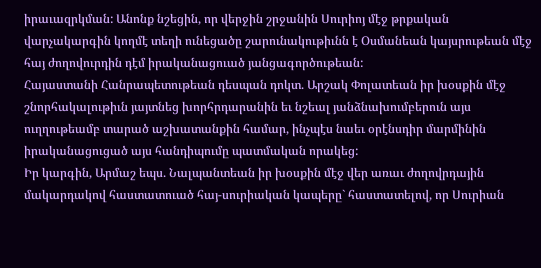իրաւազրկման: Անոնք նշեցին, որ վերջին շրջանին Սուրիոյ մէջ թրքական վարչակարգին կողմէ տեղի ունեցածը շարունակութիւնն է Օսմանեան կայսրութեան մէջ հայ ժողովուրդին դէմ իրականացուած յանցագործութեան:
Հայաստանի Հանրապետութեան դեսպան դոկտ. Արշակ Փոլատեան իր խօսքին մէջ շնորհակալութիւն յայտնեց խորհրդարանին եւ նշեալ յանձնախումբերուն այս ուղղութեամբ տարած աշխատանքին համար, ինչպէս նաեւ օրէնսդիր մարմինին իրականացուցած այս հանդիպումը պատմական որակեց:
Իր կարգին, Արմաշ եպս. Նալպանտեան իր խօսքին մէջ վեր առաւ ժողովրդային մակարդակով հաստատուած հայ-սուրիական կապերը` հաստատելով, որ Սուրիան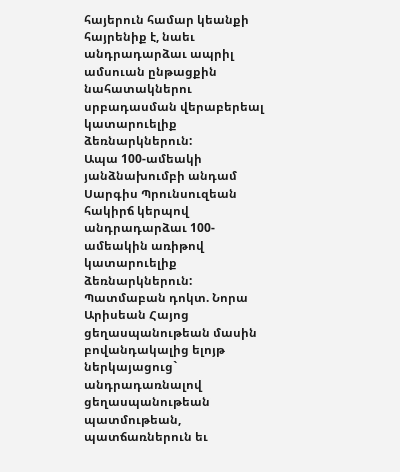հայերուն համար կեանքի հայրենիք է, նաեւ անդրադարձաւ ապրիլ ամսուան ընթացքին նահատակներու սրբադասման վերաբերեալ կատարուելիք ձեռնարկներուն:
Ապա 100-ամեակի յանձնախումբի անդամ Սարգիս Պրունսուզեան հակիրճ կերպով անդրադարձաւ 100-ամեակին առիթով կատարուելիք ձեռնարկներուն:
Պատմաբան դոկտ. Նորա Արիսեան Հայոց ցեղասպանութեան մասին բովանդակալից ելոյթ ներկայացուց` անդրադառնալով ցեղասպանութեան պատմութեան, պատճառներուն եւ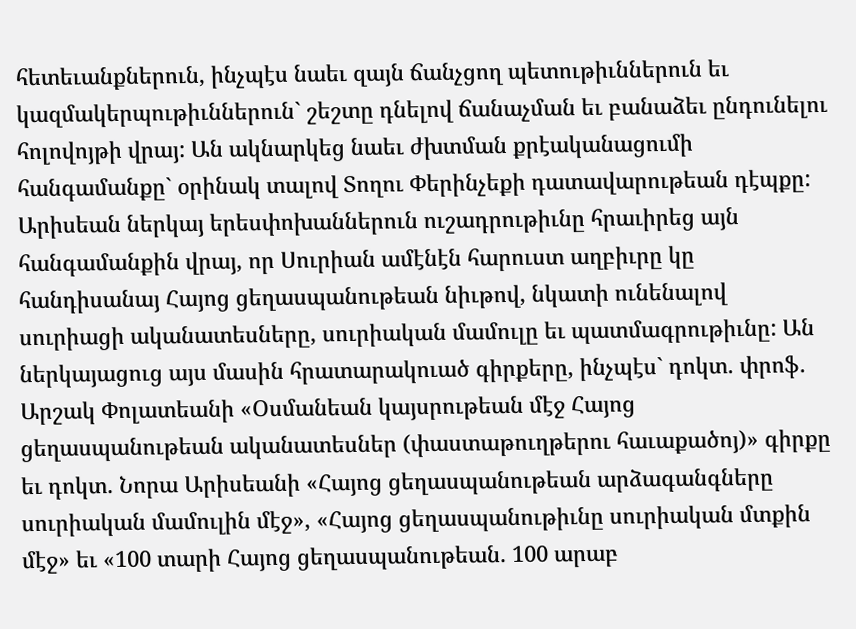հետեւանքներուն, ինչպէս նաեւ զայն ճանչցող պետութիւններուն եւ կազմակերպութիւններուն` շեշտը դնելով ճանաչման եւ բանաձեւ ընդունելու հոլովոյթի վրայ: Ան ակնարկեց նաեւ ժխտման քրէականացումի հանգամանքը` օրինակ տալով Տողու Փերինչեքի դատավարութեան դէպքը:
Արիսեան ներկայ երեսփոխաններուն ուշադրութիւնը հրաւիրեց այն հանգամանքին վրայ, որ Սուրիան ամէնէն հարուստ աղբիւրը կը հանդիսանայ Հայոց ցեղասպանութեան նիւթով, նկատի ունենալով սուրիացի ականատեսները, սուրիական մամուլը եւ պատմագրութիւնը: Ան ներկայացուց այս մասին հրատարակուած գիրքերը, ինչպէս` դոկտ. փրոֆ. Արշակ Փոլատեանի «Օսմանեան կայսրութեան մէջ Հայոց ցեղասպանութեան ականատեսներ (փաստաթուղթերու հաւաքածոյ)» գիրքը եւ դոկտ. Նորա Արիսեանի «Հայոց ցեղասպանութեան արձագանգները սուրիական մամուլին մէջ», «Հայոց ցեղասպանութիւնը սուրիական մտքին մէջ» եւ «100 տարի Հայոց ցեղասպանութեան. 100 արաբ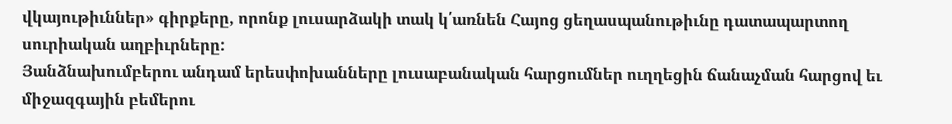վկայութիւններ» գիրքերը, որոնք լուսարձակի տակ կ՛առնեն Հայոց ցեղասպանութիւնը դատապարտող սուրիական աղբիւրները:
Յանձնախումբերու անդամ երեսփոխանները լուսաբանական հարցումներ ուղղեցին ճանաչման հարցով եւ միջազգային բեմերու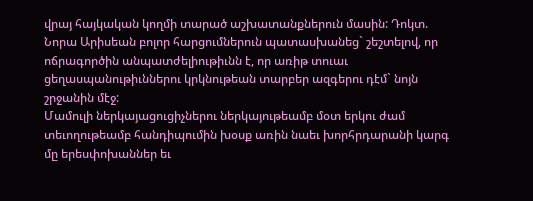վրայ հայկական կողմի տարած աշխատանքներուն մասին: Դոկտ. Նորա Արիսեան բոլոր հարցումներուն պատասխանեց` շեշտելով, որ ոճրագործին անպատժելիութիւնն է, որ առիթ տուաւ ցեղասպանութիւններու կրկնութեան տարբեր ազգերու դէմ` նոյն շրջանին մէջ:
Մամուլի ներկայացուցիչներու ներկայութեամբ մօտ երկու ժամ տեւողութեամբ հանդիպումին խօսք առին նաեւ խորհրդարանի կարգ մը երեսփոխաններ եւ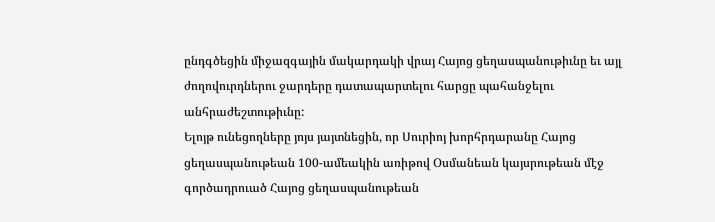ընդգծեցին միջազգային մակարդակի վրայ Հայոց ցեղասպանութիւնը եւ այլ ժողովուրդներու ջարդերը դատապարտելու հարցը պահանջելու անհրաժեշտութիւնը:
Ելոյթ ունեցողները յոյս յայտնեցին, որ Սուրիոյ խորհրդարանը Հայոց ցեղասպանութեան 100-ամեակին առիթով Օսմանեան կայսրութեան մէջ գործադրուած Հայոց ցեղասպանութեան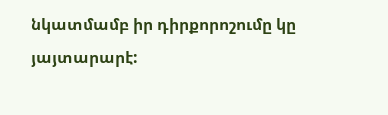նկատմամբ իր դիրքորոշումը կը յայտարարէ: